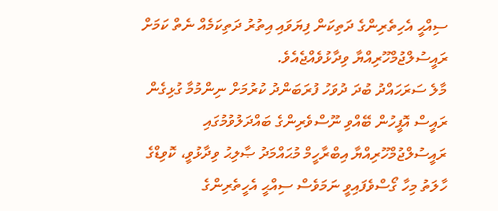ސިއްޙީ އެހިތެރިންގެ ދަތިކަން ފިޔަވައި އިތުރު ދަތިކަމެއް ނެތް ކަމަށް ރައީސުލްޖުމްހޫރިއްޔާ ވިދާޅުވެއްޖެއެވެ.
މާލެ ސަރަހައްދު ބުދަ ދުވަހު ފުރަބަންދު ކުރުމަށް ނިންމުމާ ގުޅިގެން ރައީސް އޮފީހުން ބޭއްވި ނޫސްވެރިންގެ ބައްދަލުވުމުގައި ރައީސުލްޖުމްހޫރިއްޔާ އިބްރާހީމް މުޙައްމަދު ޞާލިޙު ވިދާޅުވީ، ކޮވިޑްގެ ހާލަތު މިހާ ގޯސްވެފައިވީ ނަމަވެސް ސިއްޙީ އެހީތެރިންގެ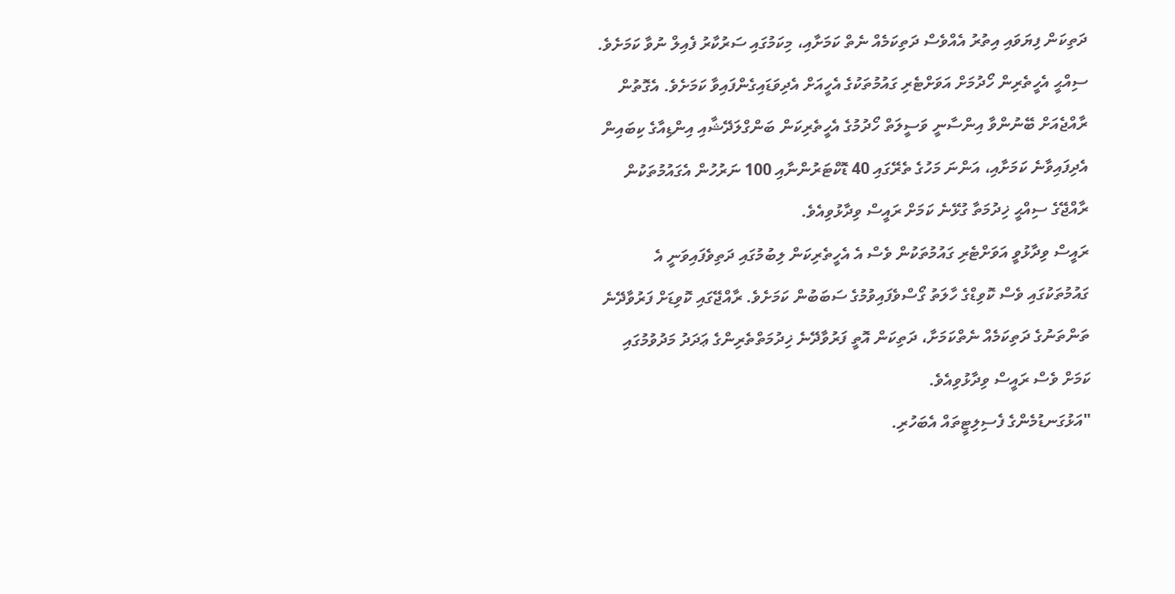ދަތިކަން ފިޔަވައި އިތުރު އެއްވެސް ދަތިކަމެއް ނެތް ކަމަށާއި، މިކަމުގައި ސަރުކާރު ފެއިލް ނުވާ ކަމަށެވެ.
ސިއްޙީ އެހީތެރިން ހޯދުމަށް އަވަށްޓެރި ގައުމުތަކުގެ އެހީއަށް އެދިވަޑައިގެންފައިވާ ކަމަށެވެ. އެގޮތުން ރާއްޖެއަށް ބޭނުންވާ އިންސާނީ ވަސީލަތް ހޯދުމުގެ އެހީތެރިކަން ބަންގްލަދޭޝާއި އިންޑިއާގެ ކިބައިން އެދިފައިވާނެ ކަމަށާއި، އަންނަ މަހުގެ ތެރޭގައި 40 ޑޮކްޓަރުންނާއި 100 ނަރުހުން އެގައުމުތަކުން ރާއްޖޭގެ ސިއްޙީ ޚިދުމަތާ ގުޅޭނެ ކަމަށް ރައީސް ވިދާޅުވިއެވެ.
ރައީސް ވިދާޅުވީ އަވަށްޓެރި ގައުމުތަކުން ވެސް އެ އެހީތެރިކަން ލިބުމުގައި ދަތިވެފައިވަނީ އެ ގައުމުތަކުގައި ވެސް ކޮވިޑްގެ ހާލަތު ގޯސްވެފައިވުމުގެ ސަބަބުން ކަމަށެވެ. ރާއްޖޭގައި ކޮވިޑަށް ފަރުވާދޭނެ ތަންތަނުގެ ދަތިކަމެއް ނެތްކަމަށާ، ދަތިކަން އޮތީ ފަރުވާދޭނެ ޚިދުމަތްތެރިންގެ ޢަދަދު މަދުވުމުގައި ކަމަށް ވެސް ރައީސް ވިދާޅުވިއެވެ.
"އަޅުގަނޑުމެންގެ ފެސިލިޓީތައް އެބަހުރި.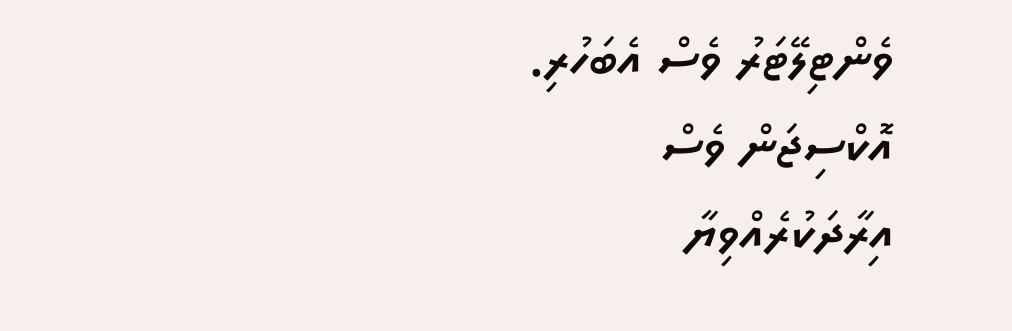ވެންޓިލޭޓަރު ވެސް އެބަހުރި. އޮކްސިޖަން ވެސް އިރާދަކުރެއްވިޔާ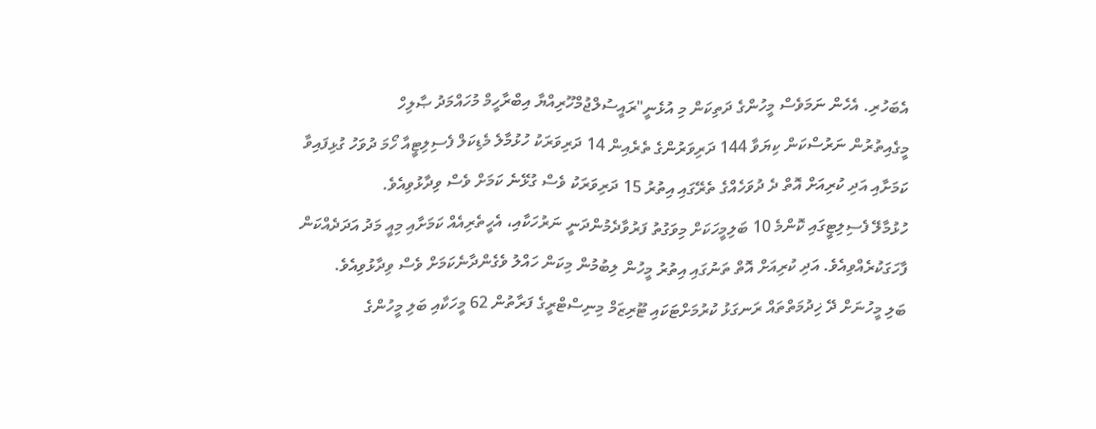އެބަހުރި. އެހެން ނަމަވެސް މީހުންގެ ދަތިކަން މި އުޅެނީ"ރައީސުލްޖުމްހޫރިއްޔާ އިބްރާހީމް މުހައްމަދު ޞާލިހް
މީގެއިތުރުން ނަރުސްކަން ކިޔަވާ 144 ދަރިވަރުންގެ ތެރެއިން 14 ދަރިވަރަކު ހުޅުމާލެ މެޑިކަލް ފެސިލިޓީއާ ހޯމަ ދުވަހު ގުޅިފައިވާ ކަމަށާއި އަދި ކުރިއަށް އޮތް ދެ ދުވަހެއްގެ ތެރޭގައި އިތުރު 15 ދަރިވަރަކު ވެސް ގުޅޭނެ ކަމަށް ވެސް ވިދާޅުވިއެވެ.
ހުޅުމާލޭ ފެސިލިޓީގައި ކޮންމެ 10 ބަލިމީހަކަށް މިވަގުތު ފަރުވާދެމުންދަނީ ނަރުހަކާއި، އެހީތެރިއެއް ކަމަށާއި މިއީ މަދު އަދަދެއްކަން ފާހަގަކުރެއްވިއެވެ. އަދި ކުރިއަށް އޮތް ތަނުގައި އިތުރު މީހުން ލިބުމުން މިކަން ހައްލު ވެގެންދާނެކަމަށް ވެސް ވިދާޅުވިއެވެ.
ބަލި މީހުނަށް ދޭ ޚިދުމަތްތައް ރަނގަޅު ކުރުމަށްޓަކައި ޓޫރިޒަމް މިނިސްޓްރީގެ ފަރާތުން 62 މީހަކާއި ބަލި މީހުންގެ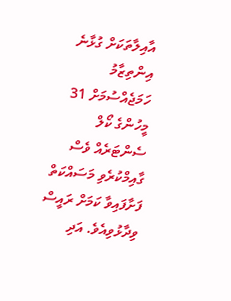އާއިލާތަކަށް ގުޅާނެ އިންތިޒާމު ހަމަޖެއްސުމަށް 31 މީހުންގެ ކޯލް ސެންޓަރެއް ވެސް ގާއިމްކުރެވި މަސައްކަތް ފަށާފައިވާ ކަމަށް ރައީސް ވިދާޅުވިއެވެ. އަދި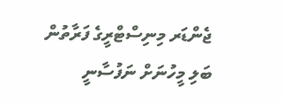ޖެންޑަރ މިނިސްޓްރީގެ ފަރާތުން ބަލި މީހުނަށް ނަފުސާނީ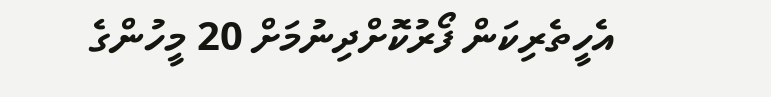އެހީތެރިކަން ފޯރުކޮށްދިނުމަށް 20 މީހުންގެ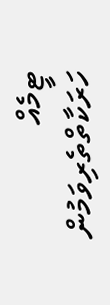ޓީމެއް ހަރަކާތްތެރިވަމުން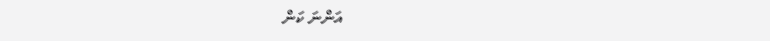އަންނަ ކަން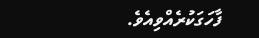ފާހަގަކުރެއްވިއެވެ.